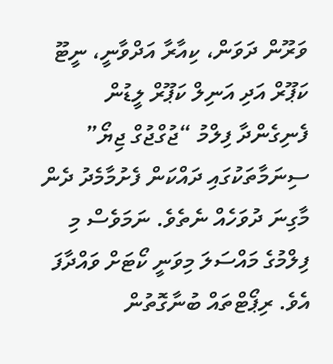ވަރޫން ދަވަން، ކިއާރާ އަދްވާނީ، ނީޓޫ ކަޕޫރް އަދި އަނިލް ކަޕޫރް ލީޑުން ފެނިގެންދާ ފިލްމު “ޖުގްޖުގް ޖިޔޯ” ސިނަމާތަކުގައި ދައްކަން ފެށުމާމެދު ދެން މާގިނަ ދުވަހެއް ނެތެވެ. ނަމަވެސް މި ފިލްމުގެ މައްސަލަ މިވަނީ ކޯޓަށް ވައްދާފަ އެވެ. ރިޕޯޓްތައް ބުނާގޮތުން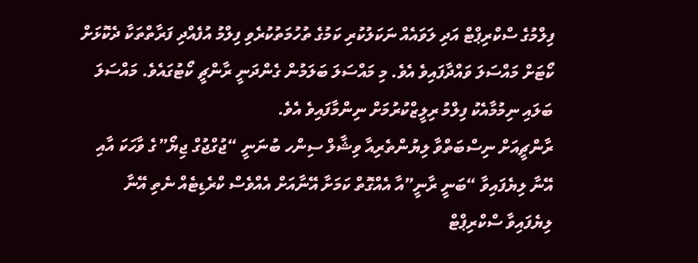ފިލްމުގެ ސްކްރިޕްޓް އަދި ލަވައެއް ނަކަލުކުރި ކަމުގެ ތުހުމަތުކުރެވި ފިލްމު އުފެއްދި ފަރާތްތަކާ ދެކޮޅަށް ކޯޓަށް މައްސަލަ ވައްދާފައިވެ އެވެ. މި މައްސަލަ ބަލަމުން ގެންދަނީ ރާންޗީ ކޯޓުގައެވެ. މައްސަލަ ބަލައި ނިމުމާއެކު ފިލްމު ރިލީޒްކުރުމަށް ނިންމާފައިވެ އެވެ.
ރާންޗީއަށް ނިސްބަތްވާ ލިޔުންތެރިއާ ވިޝާލް ސިންހ ބުނަނީ “ޖުގްޖުގް ޖިޔޯ”ގެ ވާހަކަ އާއި އޭނާ ލިޔެފައިވާ “ބަނީ ރާނީ”އާ އެއްގޮތް ކަމަށާ އޭނާއަށް އެއްވެސް ކްރެޑިޓެއް ނެތި އޭނާ ލިޔެފައިވާ ސްކްރިޕްޓް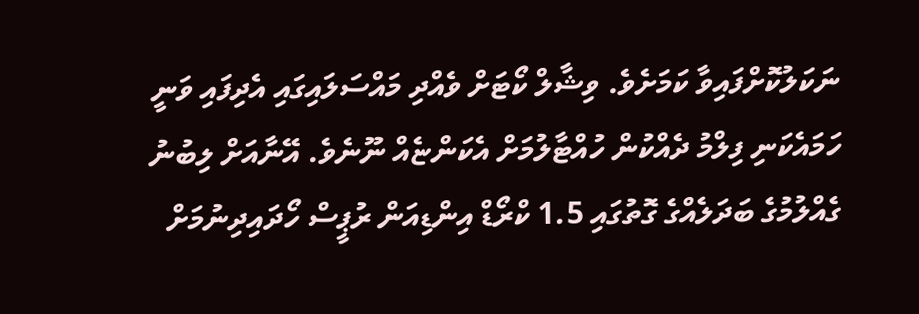ނަކަލުކޮށްފައިވާ ކަމަށެވެ. ވިޝާލް ކޯޓަށް ވެއްދި މައްސަލައިގައި އެދިފައި ވަނީ ހަމައެކަނި ފިލްމު ދެއްކުން ހުއްޓާލުމަށް އެކަންޏެއް ނޫނެވެ. އޭނާއަށް ލިބުނު ގެއްލުމުގެ ބަދަލެއްގެ ގޮތުގައި 1.5 ކްރޯޑް އިންޑިއަން ރުޕީސް ހޯދައިދިނުމަށް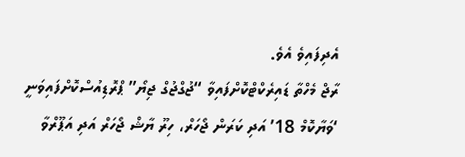އެދިފައިވެ އެވެ.
ރާޖް މެހްތާ ޑައިރެކްޓްކޮށްފައިވާ “ޖުގްޖުގް ޖިޔޯ” ޕްރޮޑިއުސްކޮށްފައިވަނީ ‘ވަޔާކޮމް 18’ އަދި ކަރަން ޖޯހަރް، ހިރޫ ޔާޝް ޖޯހަރް އަދި އަޕޫރްވާ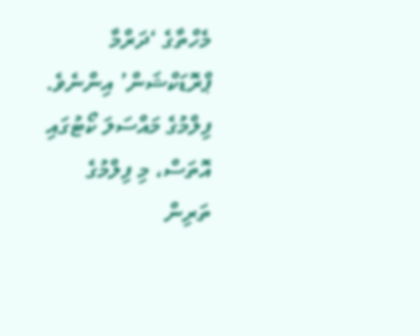މެހްތާގެ ‘ދަރްމާ ޕްރޮޑަކްޝަން’ އިންނެވެ.
ފިލްމުގެ މައްސަލަ ކޯޓުގައި އޮތަސް، މި ފިލްމުގެ ތަރިން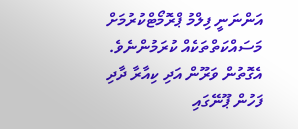އަންނަނީ ފިލްމު ޕްރޮމޯޓްކުރުމަށް މަސައްކަތްތަކެއް ކުރަމުންނެވެ. އެގޮތުން ވަރޫން އަދި ކިއާރާ ދާދި ފަހުން ޕޫނޭގައި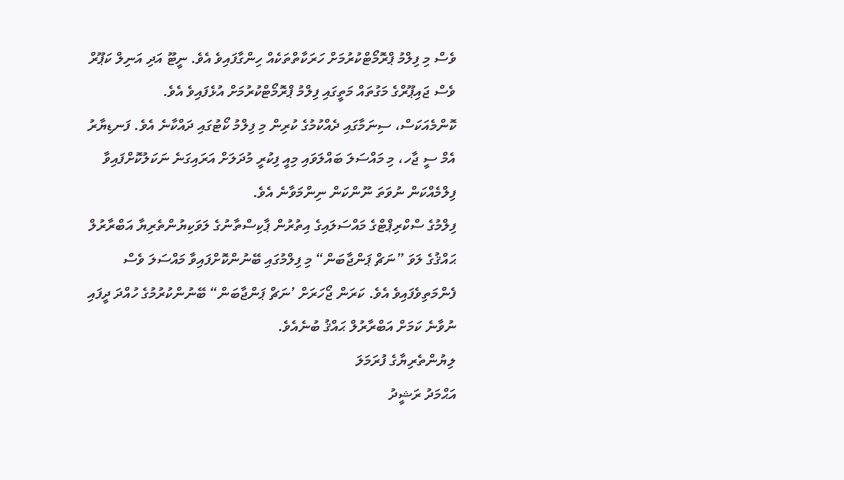ވެސް މި ފިލްމު ޕްރޮމޯޓްކުރުމަށް ހަރަކާތްތަކެއް ހިންގާފައިވެ އެވެ. ނީޓޫ އަދި އަނިލް ކަޕޫރް ވެސް ޖައިޕޫރްގެ މަގުތައް މަތީގައި ފިލްމު ޕްރޮމޯޓްކުރުމަށް އުޅެފައިވެ އެވެ.
ކޮންމެއަކަސް، ސިނަމާގައި ދެއްކުމުގެ ކުރިން މި ފިލްމު ކޯޓުގައި ދައްކާނެ އެވެ. ފަނޑިޔާރު އެމް ސީ ޖާހ، މި މައްސަލަ ބައްލަވައި މިއީ ފިކުރީ މުދަލަށް އަރައިގަނެ ނަކަލުކޮށްފައިވާ ފިލްމެއްކަން ނުވަތަ ނޫންކަން ނިންމަވާނެ އެވެ.
ފިލްމުގެ ސްކްރިޕްޓްގެ މައްސަލައިގެ އިތުރުން ޕާކިސްތާނުގެ ލަވަކިޔުންތެރިޔާ އަބްރާރުލް ޙައްޤުގެ ލަވަ ”ނަޗް ޕަންޖާބަން“ މި ފިލްމުގައި ބޭނުންކޮށްފައިވާ މައްސަލަ ވެސް ފެންމަތިވެފައިވެ އެވެ. ކަރަން ޖޯހަރަށް ’ނަޗް ޕަންޖާބަން“ ބޭނުންކުރުމުގެ ހުއްދަ ދީފައި ނުވާނެ ކަމަށް އަބްރާރުލް ޙައްޤު ބުނެއެވެ.
ލިޔުންތެރިޔާގެ ފުރަމަލަ
އަޙްމަދު ރަޝީދު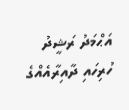އަޙްމަދު ރަޝީދު
ހުރިހައި ދާއިރާއެއްގެ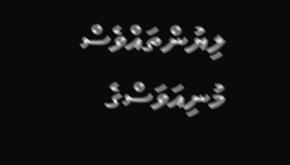ލިޔުންތައްވެސް މުނިއަވަސްގެ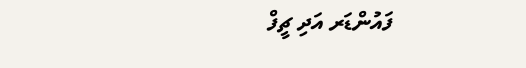ފައުންޑަރ އަދި ޗީފް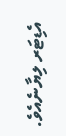އެޑިޓަރ ލިޔާނެއެވެ.